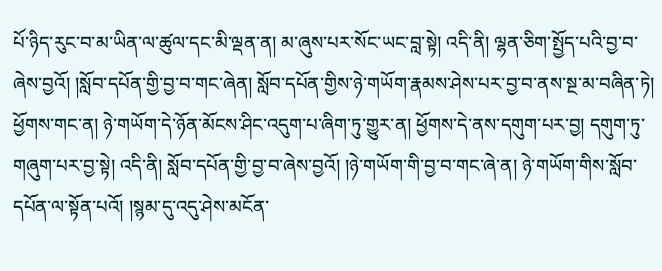པོ་ཉིད་རུང་བ་མ་ཡིན་ལ་ཚུལ་དང་མི་ལྡན་ན། མ་ཞུས་པར་སོང་ཡང་བླ་སྟེ། འདི་ནི། ལྷན་ཅིག་སྤྱོད་པའི་བྱ་བ་ཞེས་བྱའོ། །སློབ་དཔོན་གྱི་བྱ་བ་གང་ཞེན། སློབ་དཔོན་གྱིས་ཉེ་གཡོག་རྣམས་ཤེས་པར་བྱ་བ་ནས་སྔ་མ་བཞིན་ཏེ། ཕྱོགས་གང་ན། ཉེ་གཡོག་དེ་ཉོན་མོངས་ཤིང་འདུག་པ་ཞིག་ཏུ་གྱུར་ན། ཕྱོགས་དེ་ནས་དགུག་པར་བྱ། དགུག་ཏུ་གཞུག་པར་བྱ་སྟེ། འདི་ནི། སློབ་དཔོན་གྱི་བྱ་བ་ཞེས་བྱའོ། །ཉེ་གཡོག་གི་བྱ་བ་གང་ཞེ་ན། ཉེ་གཡོག་གིས་སློབ་དཔོན་ལ་སྟོན་པའོ། །སྙམ་དུ་འདུ་ཤེས་མངོན་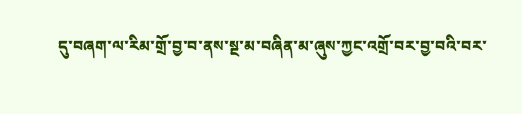དུ་བཞག་ལ་རིམ་གྲོ་བྱ་བ་ནས་སྔ་མ་བཞིན་མ་ཞུས་ཀྱང་འགྲོ་བར་བྱ་བའི་བར་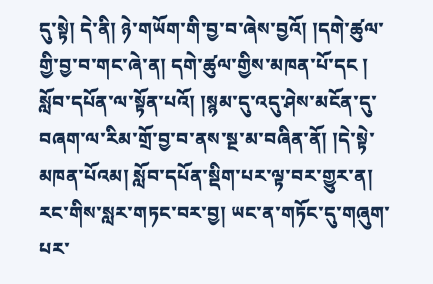དུ་སྟེ། དེ་ནི། ཉེ་གཡོག་གི་བྱ་བ་ཞེས་བྱའོ། །དགེ་ཚུལ་གྱི་བྱ་བ་གང་ཞེ་ན། དགེ་ཚུལ་གྱིས་མཁན་པོ་དང ། སློབ་དཔོན་ལ་སྟོན་པའོ། །སྙམ་དུ་འདུ་ཤེས་མངོན་དུ་བཞག་ལ་རིམ་གྲོ་བྱ་བ་ནས་སྔ་མ་བཞིན་ནོ། །དེ་སྟེ་མཁན་པོའམ། སློབ་དཔོན་སྡིག་པར་ལྟ་བར་གྱུར་ན། རང་གིས་སླར་གཏང་བར་བྱ། ཡང་ན་གཏོང་དུ་གཞུག་པར་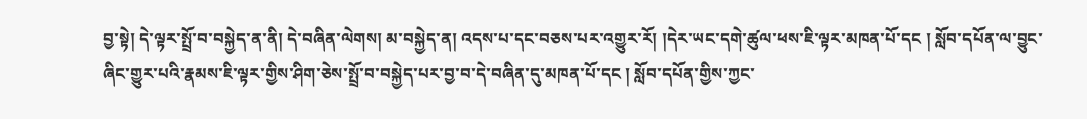བྱ་སྟེ། དེ་ལྟར་སྤྲོ་བ་བསྐྱེད་ན་ནི། དེ་བཞིན་ལེགས། མ་བསྐྱེད་ན། འདས་པ་དང་བཅས་པར་འགྱུར་རོ། །དེར་ཡང་དགེ་ཚུལ་ཕས་ཇི་ལྟར་མཁན་པོ་དང ། སློབ་དཔོན་ལ་བྱུང་ཞིང་གྱུར་པའི་རྣམས་ཇི་ལྟར་གྱིས་ཤིག་ཅེས་སྤྲོ་བ་བསྐྱེད་པར་བྱ་བ་དེ་བཞིན་དུ་མཁན་པོ་དང ། སློབ་དཔོན་གྱིས་ཀྱང་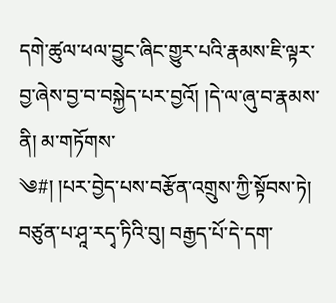དགེ་ཚུལ་ཕལ་བྱུང་ཞིང་གྱུར་པའི་རྣམས་ཇི་ལྟར་བྱ་ཞེས་བྱ་བ་བསྐྱེད་པར་བྱའོ། །དེ་ལ་ཞུ་བ་རྣམས་ནི། མ་གཏོགས་
༄#། །པར་བྱེད་པས་བརྩོན་འགྲུས་ཀྱི་སྟོབས་ཏེ། བཙུན་པ་ཤཱ་རདྭ་ཏིའི་བུ། བརྒྱད་པོ་དེ་དག་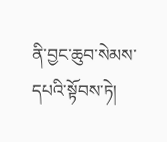ནི་བྱང་ཆུབ་སེམས་དཔའི་སྟོབས་ཏེ།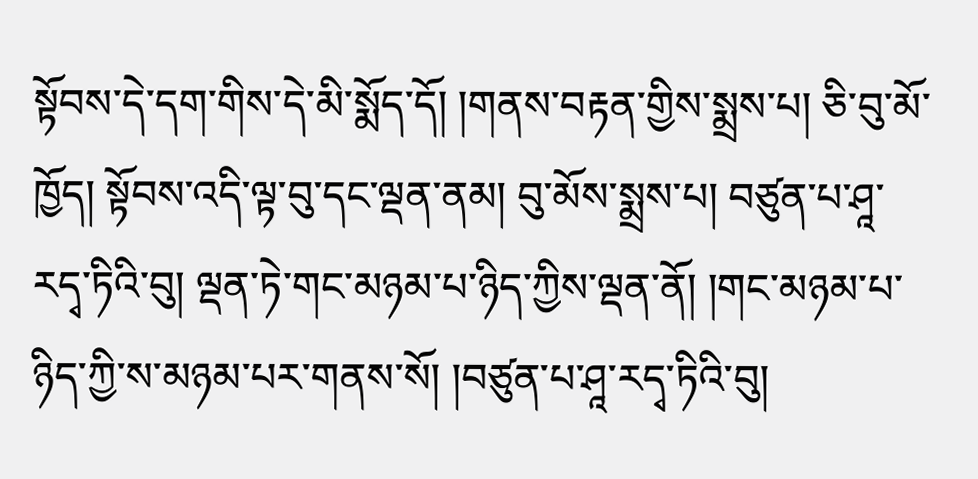སྟོབས་དེ་དག་གིས་དེ་མི་སྨོད་དོ། །གནས་བརྟན་གྱིས་སྨྲས་པ། ཅི་བུ་མོ་ཁྱོད། སྟོབས་འདི་ལྟ་བུ་དང་ལྡན་ནམ། བུ་མོས་སྨྲས་པ། བཙུན་པ་ཤཱ་རདྭ་ཏིའི་བུ། ལྡན་ཏེ་གང་མཉམ་པ་ཉིད་ཀྱིས་ལྡན་ནོ། །གང་མཉམ་པ་ཉིད་ཀྱི་ས་མཉམ་པར་གནས་སོ། །བཙུན་པ་ཤཱ་རདྭ་ཏིའི་བུ།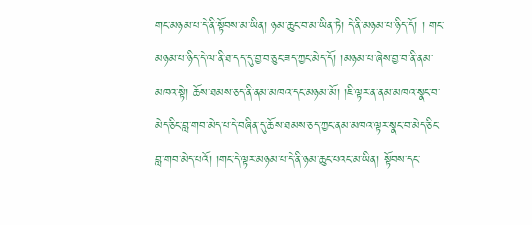གང་མཉམ་པ་དེ་ནི་སྟོབས་མ་ཡིན། ཉམ་ཆུང་བ་མ་ཡིན་ཏེ། དེ་ནི་མཉམ་པ་ཉིད་དོ། ། གང་མཉམ་པ་ཉིད་དེ་ལ་ནི་ཐ་དད་དུ་བྱ་བ་ཅུང་ཟད་ཀྱང་མེད་དོ། །མཉམ་པ་ཞེས་བྱ་བ་ནི་ནམ་མཁའ་སྟེ། ཆོས་ཐམས་ཅད་ནི་ནམ་མཁའ་དང་མཉམ་མོ། །ཇི་ལྟར་ན་ནམ་མཁའ་སྣང་བ་མེད་ཅིང་བླ་གབ་མེད་པ་དེ་བཞིན་དུ་ཆོས་ཐམས་ཅད་ཀྱང་ནམ་མཁའ་ལྟར་སྣང་བ་མེད་ཅིང་བླ་གབ་མེད་པའོ། །གང་དེ་ལྟར་མཉམ་པ་དེ་ནི་ཉམ་ཆུང་པའང་མ་ཡིན། སྟོབས་དང་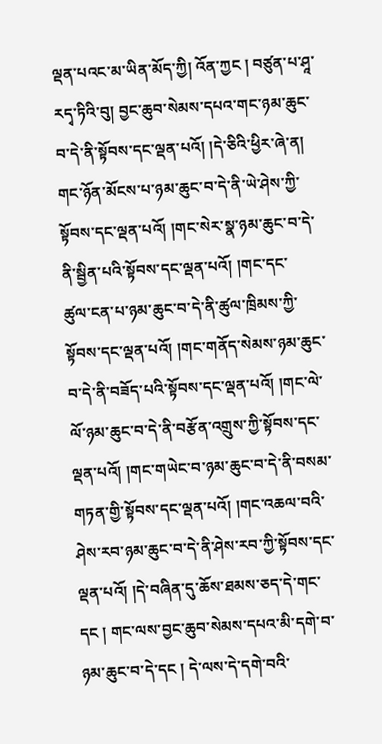ལྡན་པའང་མ་ཡིན་མོད་ཀྱི། འོན་ཀྱང ། བཙུན་པ་ཤཱ་རདྭ་ཏིའི་བུ། བྱང་ཆུབ་སེམས་དཔའ་གང་ཉམ་ཆུང་བ་དེ་ནི་སྟོབས་དང་ལྡན་པའོ། །དེ་ཅིའི་ཕྱིར་ཞེ་ན། གང་ཉོན་མོངས་པ་ཉམ་ཆུང་བ་དེ་ནི་ཡེ་ཤེས་ཀྱི་སྟོབས་དང་ལྡན་པའོ། །གང་སེར་སྣ་ཉམ་ཆུང་བ་དེ་ནི་སྦྱིན་པའི་སྟོབས་དང་ལྡན་པའོ། །གང་དང་
ཚུལ་ངན་པ་ཉམ་ཆུང་བ་དེ་ནི་ཚུལ་ཁྲིམས་ཀྱི་སྟོབས་དང་ལྡན་པའོ། །གང་གནོད་སེམས་ཉམ་ཆུང་བ་དེ་ནི་བཟོད་པའི་སྟོབས་དང་ལྡན་པའོ། །གང་ལེ་ལོ་ཉམ་ཆུང་བ་དེ་ནི་བརྩོན་འགྲུས་ཀྱི་སྟོབས་དང་ལྡན་པའོ། །གང་གཡེང་བ་ཉམ་ཆུང་བ་དེ་ནི་བསམ་གཏན་གྱི་སྟོབས་དང་ལྡན་པའོ། །གང་འཆལ་བའི་ཤེས་རབ་ཉམ་ཆུང་བ་དེ་ནི་ཤེས་རབ་ཀྱི་སྟོབས་དང་ལྡན་པའོ། །དེ་བཞིན་དུ་ཆོས་ཐམས་ཅད་དེ་གང་དང ། གང་ལས་བྱང་ཆུབ་སེམས་དཔའ་མི་དགེ་བ་ཉམ་ཆུང་བ་དེ་དང ། དེ་ལས་དེ་དགེ་བའི་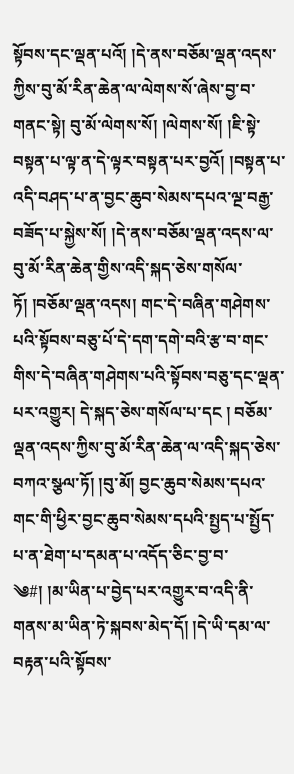སྟོབས་དང་ལྡན་པའོ། །དེ་ནས་བཅོམ་ལྡན་འདས་ཀྱིས་བུ་མོ་རིན་ཆེན་ལ་ལེགས་སོ་ཞེས་བྱ་བ་གནང་སྟེ། བུ་མོ་ལེགས་སོ། །ལེགས་སོ། །ཇི་སྟེ་བསྟན་པ་ལྟ་ན་དེ་ལྟར་བསྟན་པར་བྱའོ། །བསྟན་པ་འདི་བཤད་པ་ན་བྱང་ཆུབ་སེམས་དཔའ་ལྔ་བརྒྱ་བཟོད་པ་སྐྱེས་སོ། །དེ་ནས་བཅོམ་ལྡན་འདས་ལ་བུ་མོ་རིན་ཆེན་གྱིས་འདི་སྐད་ཅེས་གསོལ་ཏོ། །བཅོམ་ལྡན་འདས། གང་དེ་བཞིན་གཤེགས་པའི་སྟོབས་བཅུ་པོ་དེ་དག་དགེ་བའི་རྩ་བ་གང་གིས་དེ་བཞིན་གཤེགས་པའི་སྟོབས་བཅུ་དང་ལྡན་པར་འགྱུར། དེ་སྐད་ཅེས་གསོལ་པ་དང ། བཅོམ་ལྡན་འདས་ཀྱིས་བུ་མོ་རིན་ཆེན་ལ་འདི་སྐད་ཅེས་བཀའ་སྩལ་ཏོ། །བུ་མོ། བྱང་ཆུབ་སེམས་དཔའ་གང་གི་ཕྱིར་བྱང་ཆུབ་སེམས་དཔའི་སྤྱད་པ་སྤྱོད་པ་ན་ཐེག་པ་དམན་པ་འདོད་ཅིང་བྱ་བ་
༄#། །མ་ཡིན་པ་བྱེད་པར་འགྱུར་བ་འདི་ནི་གནས་མ་ཡིན་ཏེ་སྐབས་མེད་དོ། །དེ་ཡི་དམ་ལ་བརྟན་པའི་སྟོབས་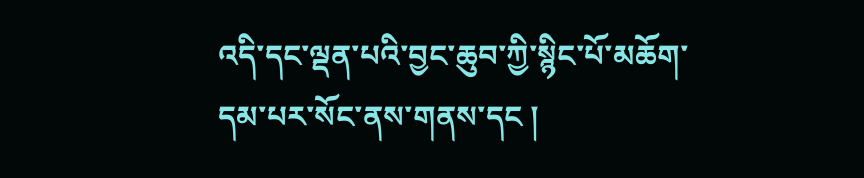འདི་དང་ལྡན་པའི་བྱང་ཆུབ་ཀྱི་སྙིང་པོ་མཆོག་དམ་པར་སོང་ནས་གནས་དང །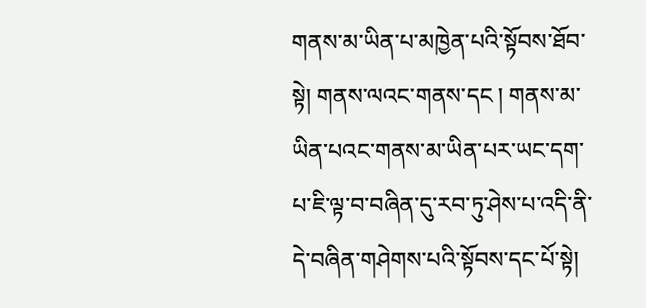གནས་མ་ཡིན་པ་མཁྱེན་པའི་སྟོབས་ཐོབ་སྟེ། གནས་ལའང་གནས་དང ། གནས་མ་ཡིན་པའང་གནས་མ་ཡིན་པར་ཡང་དག་པ་ཇི་ལྟ་བ་བཞིན་དུ་རབ་ཏུ་ཤེས་པ་འདི་ནི་དེ་བཞིན་གཤེགས་པའི་སྟོབས་དང་པོ་སྟེ།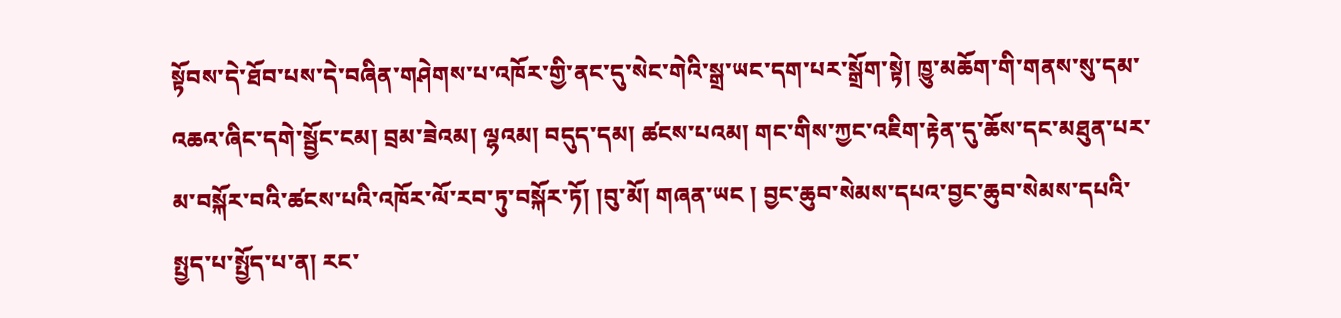སྟོབས་དེ་ཐོབ་པས་དེ་བཞིན་གཤེགས་པ་འཁོར་གྱི་ནང་དུ་སེང་གེའི་སྒྲ་ཡང་དག་པར་སྒྲོག་སྟེ། ཁྱུ་མཆོག་གི་གནས་སུ་དམ་འཆའ་ཞིང་དགེ་སྦྱོང་ངམ། བྲམ་ཟེའམ། ལྷའམ། བདུད་དམ། ཚངས་པའམ། གང་གིས་ཀྱང་འཇིག་རྟེན་དུ་ཆོས་དང་མཐུན་པར་མ་བསྐོར་བའི་ཚངས་པའི་འཁོར་ལོ་རབ་ཏུ་བསྐོར་ཏོ། །བུ་མོ། གཞན་ཡང ། བྱང་ཆུབ་སེམས་དཔའ་བྱང་ཆུབ་སེམས་དཔའི་སྤྱད་པ་སྤྱོད་པ་ན། རང་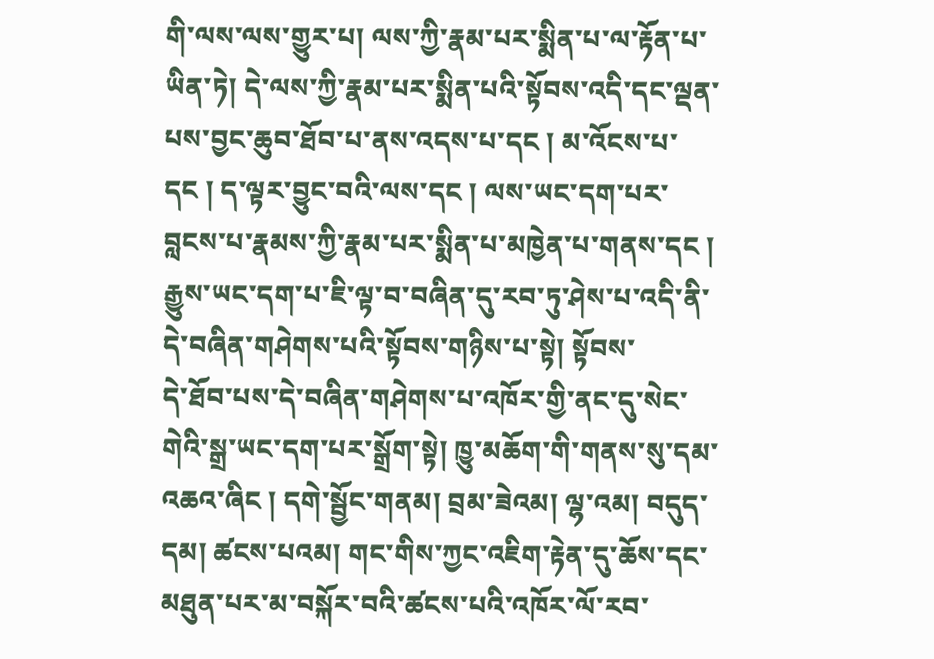གི་ལས་ལས་གྱུར་པ། ལས་ཀྱི་རྣམ་པར་སྨིན་པ་ལ་རྟོན་པ་ཡིན་ཏེ། དེ་ལས་ཀྱི་རྣམ་པར་སྨིན་པའི་སྟོབས་འདི་དང་ལྡན་པས་བྱང་ཆུབ་ཐོབ་པ་ནས་འདས་པ་དང ། མ་འོངས་པ་དང ། ད་ལྟར་བྱུང་བའི་ལས་དང ། ལས་ཡང་དག་པར་བླངས་པ་རྣམས་ཀྱི་རྣམ་པར་སྨིན་པ་མཁྱེན་པ་གནས་དང ། རྒྱུས་ཡང་དག་པ་ཇི་ལྟ་བ་བཞིན་དུ་རབ་ཏུ་ཤེས་པ་འདི་ནི་དེ་བཞིན་གཤེགས་པའི་སྟོབས་གཉིས་པ་སྟེ། སྟོབས་
དེ་ཐོབ་པས་དེ་བཞིན་གཤེགས་པ་འཁོར་གྱི་ནང་དུ་སེང་གེའི་སྒྲ་ཡང་དག་པར་སྒྲོག་སྟེ། ཁྱུ་མཆོག་གི་གནས་སུ་དམ་འཆའ་ཞིང ། དགེ་སྦྱོང་གནམ། བྲམ་ཟེའམ། ལྷ་འམ། བདུད་དམ། ཚངས་པའམ། གང་གིས་ཀྱང་འཇིག་རྟེན་དུ་ཆོས་དང་མཐུན་པར་མ་བསྐོར་བའི་ཚངས་པའི་འཁོར་ལོ་རབ་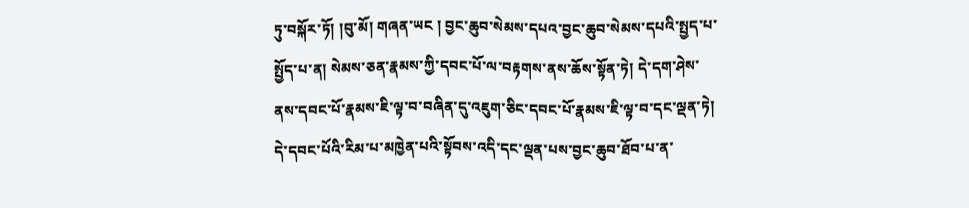ཏུ་བསྐོར་ཏོ། །བུ་མོ། གཞན་ཡང ། བྱང་ཆུབ་སེམས་དཔའ་བྱང་ཆུབ་སེམས་དཔའི་སྤྱད་པ་སྤྱོད་པ་ན། སེམས་ཅན་རྣམས་ཀྱི་དབང་པོ་ལ་བརྟགས་ནས་ཆོས་སྟོན་ཏེ། དེ་དག་ཤེས་ནས་དབང་པོ་རྣམས་ཇི་ལྟ་བ་བཞིན་དུ་འཇུག་ཅིང་དབང་པོ་རྣམས་ཇི་ལྟ་བ་དང་ལྡན་ཏེ། དེ་དབང་པོའི་རིམ་པ་མཁྱེན་པའི་སྟོབས་འདི་དང་ལྡན་པས་བྱང་ཆུབ་ཐོབ་པ་ན་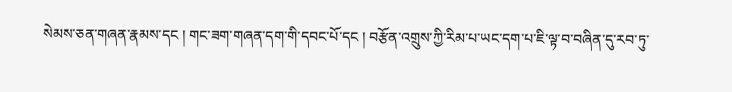སེམས་ཅན་གཞན་རྣམས་དང ། གང་ཟག་གཞན་དག་གི་དབང་པོ་དང ། བརྩོན་འགྲུས་ཀྱི་རིམ་པ་ཡང་དག་པ་ཇི་ལྟ་བ་བཞིན་དུ་རབ་ཏུ་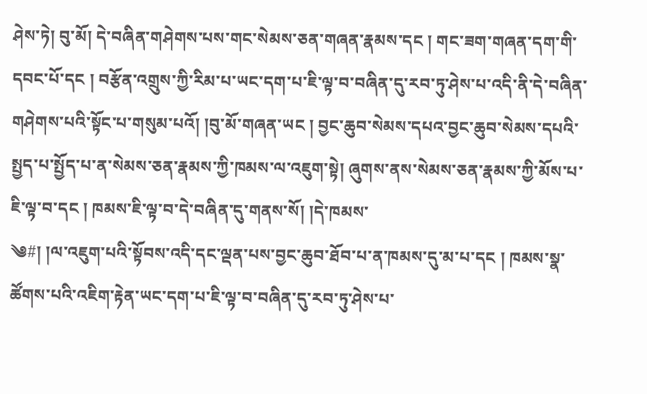ཤེས་ཏེ། བུ་མོ། དེ་བཞིན་གཤེགས་པས་གང་སེམས་ཅན་གཞན་རྣམས་དང ། གང་ཟག་གཞན་དག་གི་དབང་པོ་དང ། བརྩོན་འགྲུས་ཀྱི་རིམ་པ་ཡང་དག་པ་ཇི་ལྟ་བ་བཞིན་དུ་རབ་ཏུ་ཤེས་པ་འདི་ནི་དེ་བཞིན་གཤེགས་པའི་སྟོང་པ་གསུམ་པའོ། །བུ་མོ་གཞན་ཡང ། བྱང་ཆུབ་སེམས་དཔའ་བྱང་ཆུབ་སེམས་དཔའི་སྤྱད་པ་སྤྱོད་པ་ན་སེམས་ཅན་རྣམས་ཀྱི་ཁམས་ལ་འཇུག་སྟེ། ཞུགས་ནས་སེམས་ཅན་རྣམས་ཀྱི་མོས་པ་ཇི་ལྟ་བ་དང ། ཁམས་ཇི་ལྟ་བ་དེ་བཞིན་དུ་གནས་སོ། །དེ་ཁམས་
༄#། །ལ་འཇུག་པའི་སྟོབས་འདི་དང་ལྡན་པས་བྱང་ཆུབ་ཐོབ་པ་ན་ཁམས་དུ་མ་པ་དང ། ཁམས་སྣ་ཚོགས་པའི་འཇིག་རྟེན་ཡང་དག་པ་ཇི་ལྟ་བ་བཞིན་དུ་རབ་ཏུ་ཤེས་པ་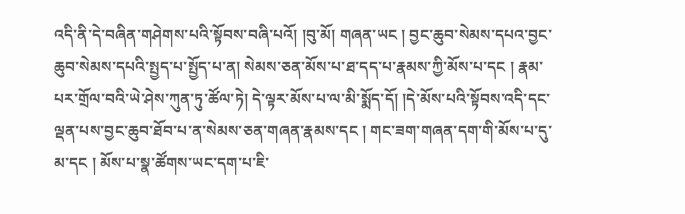འདི་ནི་དེ་བཞིན་གཤེགས་པའི་སྟོབས་བཞི་པའོ། །བུ་མོ། གཞན་ཡང ། བྱང་ཆུབ་སེམས་དཔའ་བྱང་ཆུབ་སེམས་དཔའི་སྤྱད་པ་སྤྱོད་པ་ན། སེམས་ཅན་མོས་པ་ཐ་དད་པ་རྣམས་ཀྱི་མོས་པ་དང ། རྣམ་པར་གྲོལ་བའི་ཡེ་ཤེས་ཀུན་ཏུ་ཚོལ་ཏེ། དེ་ལྟར་མོས་པ་ལ་མི་སྨོད་དོ། །དེ་མོས་པའི་སྟོབས་འདི་དང་ལྡན་པས་བྱང་ཆུབ་ཐོབ་པ་ན་སེམས་ཅན་གཞན་རྣམས་དང ། གང་ཟག་གཞན་དག་གི་མོས་པ་དུ་མ་དང ། མོས་པ་སྣ་ཚོགས་ཡང་དག་པ་ཇི་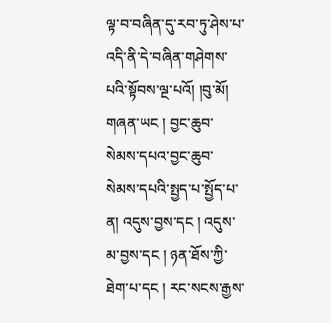ལྟ་བ་བཞིན་དུ་རབ་ཏུ་ཤེས་པ་འདི་ནི་དེ་བཞིན་གཤེགས་པའི་སྟོབས་ལྔ་པའོ། །བུ་མོ། གཞན་ཡང ། བྱང་ཆུབ་སེམས་དཔའ་བྱང་ཆུབ་སེམས་དཔའི་སྤྱད་པ་སྤྱོད་པ་ན། འདུས་བྱས་དང ། འདུས་མ་བྱས་དང ། ཉན་ཐོས་ཀྱི་ཐེག་པ་དང ། རང་སངས་རྒྱས་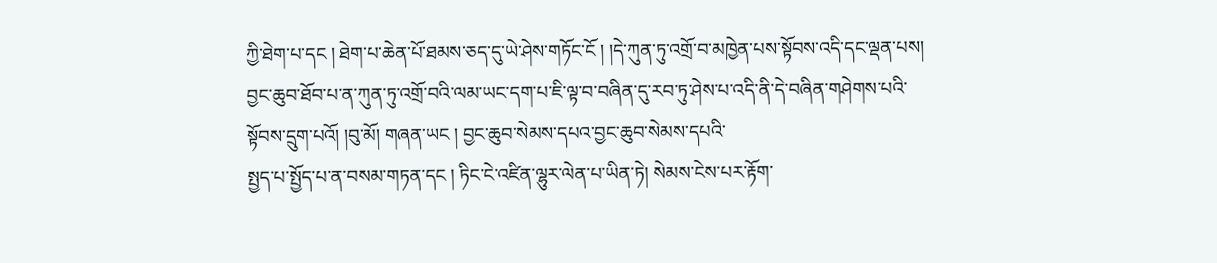ཀྱི་ཐེག་པ་དང ། ཐེག་པ་ཆེན་པོ་ཐམས་ཅད་དུ་ཡེ་ཤེས་གཏོང་ངོ ། །དེ་ཀུན་ཏུ་འགྲོ་བ་མཁྱེན་པས་སྟོབས་འདི་དང་ལྡན་པས། བྱང་ཆུབ་ཐོབ་པ་ན་ཀུན་ཏུ་འགྲོ་བའི་ལམ་ཡང་དག་པ་ཇི་ལྟ་བ་བཞིན་དུ་རབ་ཏུ་ཤེས་པ་འདི་ནི་དེ་བཞིན་གཤེགས་པའི་སྟོབས་དྲུག་པའོ། །བུ་མོ། གཞན་ཡང ། བྱང་ཆུབ་སེམས་དཔའ་བྱང་ཆུབ་སེམས་དཔའི་
སྤྱད་པ་སྤྱོད་པ་ན་བསམ་གཏན་དང ། ཏིང་ངེ་འཛིན་ལྷུར་ལེན་པ་ཡིན་ཏེ། སེམས་ངེས་པར་རྟོག་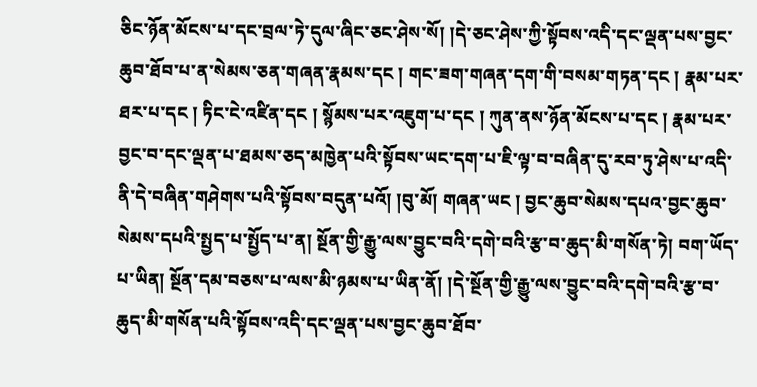ཅིང་ཉོན་མོངས་པ་དང་བྲལ་ཏེ་དུལ་ཞིང་ཅང་ཤེས་སོ། །དེ་ཅང་ཤེས་ཀྱི་སྟོབས་འདི་དང་ལྡན་པས་བྱང་ཆུབ་ཐོབ་པ་ན་སེམས་ཅན་གཞན་རྣམས་དང ། གང་ཟག་གཞན་དག་གི་བསམ་གཏན་དང ། རྣམ་པར་ཐར་པ་དང ། ཏིང་ངེ་འཛིན་དང ། སྙོམས་པར་འཇུག་པ་དང ། ཀུན་ནས་ཉོན་མོངས་པ་དང ། རྣམ་པར་བྱང་བ་དང་ལྡན་པ་ཐམས་ཅད་མཁྱེན་པའི་སྟོབས་ཡང་དག་པ་ཇི་ལྟ་བ་བཞིན་དུ་རབ་ཏུ་ཤེས་པ་འདི་ནི་དེ་བཞིན་གཤེགས་པའི་སྟོབས་བདུན་པའོ། །བུ་མོ། གཞན་ཡང ། བྱང་ཆུབ་སེམས་དཔའ་བྱང་ཆུབ་སེམས་དཔའི་སྤྱད་པ་སྤྱོད་པ་ན། སྔོན་གྱི་རྒྱུ་ལས་བྱུང་བའི་དགེ་བའི་རྩ་བ་ཆུད་མི་གསོན་ཏེ། བག་ཡོད་པ་ཡིན། སྔོན་དམ་བཅས་པ་ལས་མི་ཉམས་པ་ཡིན་ནོ། །དེ་སྔོན་གྱི་རྒྱུ་ལས་བྱུང་བའི་དགེ་བའི་རྩ་བ་ཆུད་མི་གསོན་པའི་སྟོབས་འདི་དང་ལྡན་པས་བྱང་ཆུབ་ཐོབ་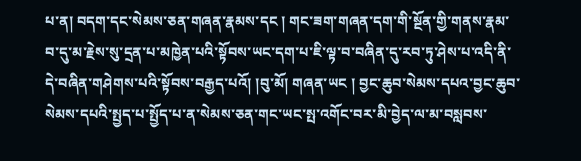པ་ན། བདག་དང་སེམས་ཅན་གཞན་རྣམས་དང ། གང་ཟག་གཞན་དག་གི་སྔོན་གྱི་གནས་རྣམ་བ་དུ་མ་རྗེས་སུ་དྲན་པ་མཁྱེན་པའི་སྟོབས་ཡང་དག་པ་ཇི་ལྟ་བ་བཞིན་དུ་རབ་ཏུ་ཤེས་པ་འདི་ནི་དེ་བཞིན་གཤེགས་པའི་སྟོབས་བརྒྱད་པའོ། །བུ་མོ། གཞན་ཡང ། བྱང་ཆུབ་སེམས་དཔའ་བྱང་ཆུབ་སེམས་དཔའི་སྤྱད་པ་སྤྱོད་པ་ན་སེམས་ཅན་གང་ཡང་སྤ་འགོང་བར་མི་བྱེད་ལ་མ་བསླབས་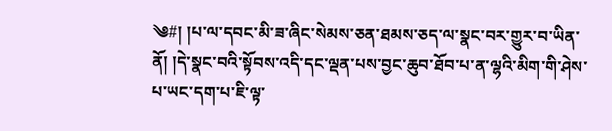༄#། །པ་ལ་དབང་མི་ཟ་ཞིང་སེམས་ཅན་ཐམས་ཅད་ལ་སྣང་བར་གྱུར་བ་ཡིན་ནོ། །དེ་སྣང་བའི་སྟོབས་འདི་དང་ལྡན་པས་བྱང་ཆུབ་ཐོབ་པ་ན་ལྷའི་མིག་གི་ཤེས་པ་ཡང་དག་པ་ཇི་ལྟ་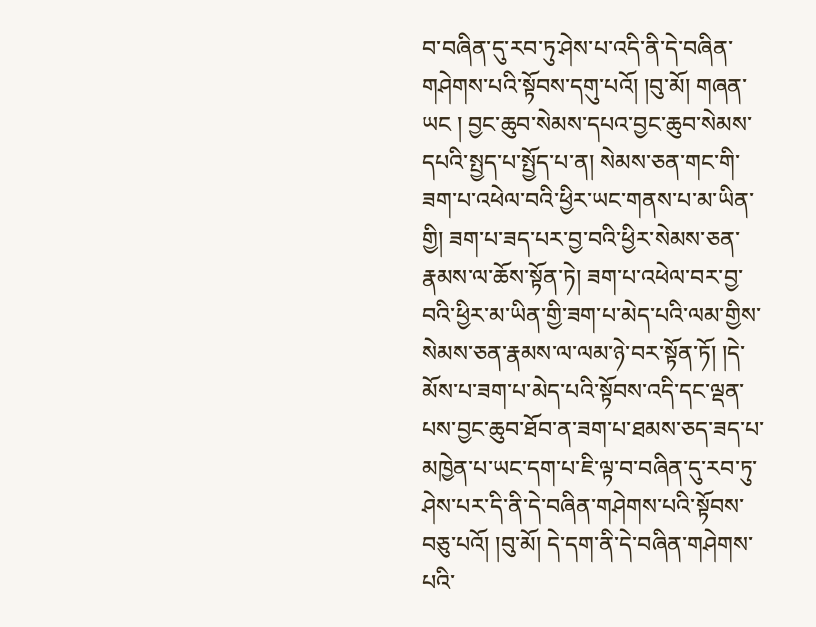བ་བཞིན་དུ་རབ་ཏུ་ཤེས་པ་འདི་ནི་དེ་བཞིན་གཤེགས་པའི་སྟོབས་དགུ་པའོ། །བུ་མོ། གཞན་ཡང ། བྱང་ཆུབ་སེམས་དཔའ་བྱང་ཆུབ་སེམས་དཔའི་སྤྱད་པ་སྤྱོད་པ་ན། སེམས་ཅན་གང་གི་ཟག་པ་འཕེལ་བའི་ཕྱིར་ཡང་གནས་པ་མ་ཡིན་གྱི། ཟག་པ་ཟད་པར་བྱ་བའི་ཕྱིར་སེམས་ཅན་རྣམས་ལ་ཆོས་སྟོན་ཏེ། ཟག་པ་འཕེལ་བར་བྱ་བའི་ཕྱིར་མ་ཡིན་གྱི་ཟག་པ་མེད་པའི་ལམ་གྱིས་སེམས་ཅན་རྣམས་ལ་ལམ་ཉེ་བར་སྟོན་ཏོ། །དེ་མོས་པ་ཟག་པ་མེད་པའི་སྟོབས་འདི་དང་ལྡན་པས་བྱང་ཆུབ་ཐོབ་ན་ཟག་པ་ཐམས་ཅད་ཟད་པ་མཁྱེན་པ་ཡང་དག་པ་ཇི་ལྟ་བ་བཞིན་དུ་རབ་ཏུ་ཤེས་པར་དི་ནི་དེ་བཞིན་གཤེགས་པའི་སྟོབས་བཅུ་པའོ། །བུ་མོ། དེ་དག་ནི་དེ་བཞིན་གཤེགས་པའི་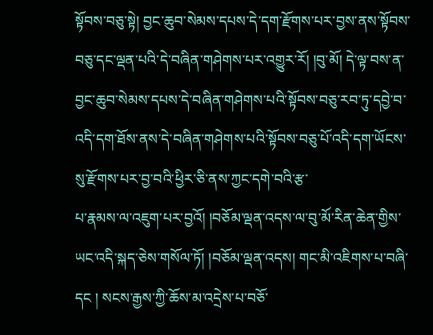སྟོབས་བཅུ་སྟེ། བྱང་ཆུབ་སེམས་དཔས་དེ་དག་རྫོགས་པར་བྱས་ནས་སྟོབས་བཅུ་དང་ལྡན་པའི་དེ་བཞིན་གཤེགས་པར་འགྱུར་རོ། །བུ་མོ། དེ་ལྟ་བས་ན་བྱང་ཆུབ་སེམས་དཔས་དེ་བཞིན་གཤེགས་པའི་སྟོབས་བཅུ་རབ་ཏུ་དབྱེ་བ་འདི་དག་ཐོས་ནས་དེ་བཞིན་གཤེགས་པའི་སྟོབས་བཅུ་པོ་འདི་དག་ཡོངས་སུ་རྫོགས་པར་བྱ་བའི་ཕྱིར་ཅི་ནས་ཀྱང་དགེ་བའི་རྩ་
པ་རྣམས་ལ་འཇུག་པར་བྱའོ། །བཅོམ་ལྡན་འདས་ལ་བུ་མོ་རིན་ཆེན་གྱིས་ཡང་འདི་སྐད་ཅེས་གསོལ་ཏོ། །བཅོམ་ལྡན་འདས། གང་མི་འཇིགས་པ་བཞི་དང ། སངས་རྒྱས་ཀྱི་ཆོས་མ་འདྲེས་པ་བཅོ་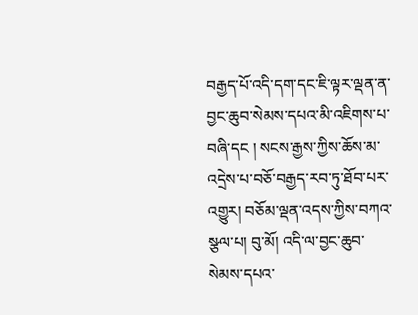བརྒྱད་པོ་འདི་དག་དང་ཇི་ལྟར་ལྡན་ན་བྱང་ཆུབ་སེམས་དཔའ་མི་འཇིགས་པ་བཞི་དང ། སངས་རྒྱས་ཀྱིས་ཆོས་མ་འདྲེས་པ་བཅོ་བརྒྱད་རབ་ཏུ་ཐོབ་པར་འགྱུར། བཅོམ་ལྡན་འདས་ཀྱིས་བཀའ་སྩལ་པ། བུ་མོ། འདི་ལ་བྱང་ཆུབ་སེམས་དཔའ་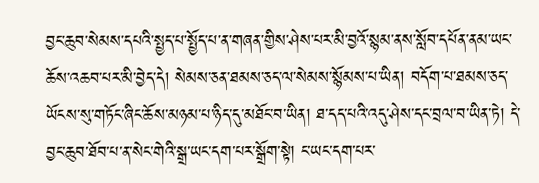བྱང་ཆུབ་སེམས་དཔའི་སྤྱད་པ་སྤྱོད་པ་ན་གཞན་གྱིས་ཤེས་པར་མི་བྱའོ་སྙམ་ནས་སློབ་དཔོན་ནམ་ཡང་ཆོས་འཆབ་པར་མི་བྱེད་དེ། སེམས་ཅན་ཐམས་ཅད་ལ་སེམས་སྙོམས་པ་ཡིན། བདོག་པ་ཐམས་ཅད་ཡོངས་སུ་གཏོང་ཞིང་ཆོས་མཉམ་པ་ཉིད་དུ་མཐོང་བ་ཡིན། ཐ་དད་པའི་འདུ་ཤེས་དང་བྲལ་བ་ཡིན་ཏེ། དེ་བྱང་ཆུབ་ཐོབ་པ་ན་སེང་གེའི་སྒྲ་ཡང་དག་པར་སྒྲོག་སྟེ། ང་ཡང་དག་པར་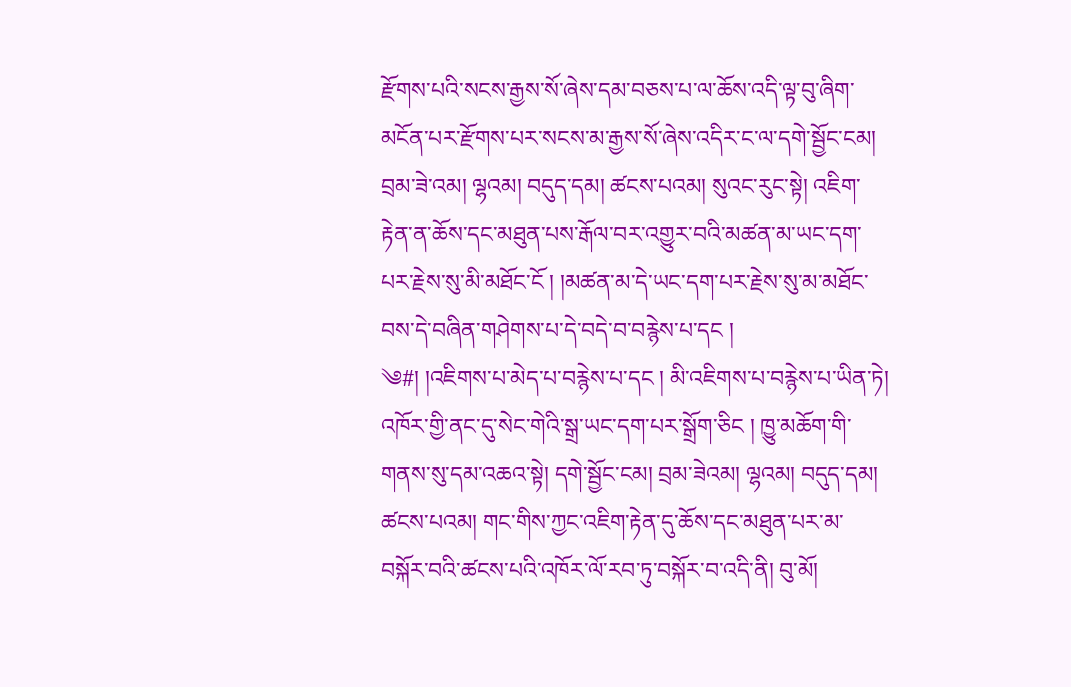རྫོགས་པའི་སངས་རྒྱས་སོ་ཞེས་དམ་བཅས་པ་ལ་ཆོས་འདི་ལྟ་བུ་ཞིག་མངོན་པར་རྫོགས་པར་སངས་མ་རྒྱས་སོ་ཞེས་འདིར་ང་ལ་དགེ་སྦྱོང་ངམ། བྲམ་ཟེ་འམ། ལྷའམ། བདུད་དམ། ཚངས་པའམ། སུའང་རུང་སྟེ། འཇིག་རྟེན་ན་ཆོས་དང་མཐུན་པས་རྒོལ་བར་འགྱུར་བའི་མཚན་མ་ཡང་དག་པར་རྗེས་སུ་མི་མཐོང་ངོ ། །མཚན་མ་དེ་ཡང་དག་པར་རྗེས་སུ་མ་མཐོང་བས་དེ་བཞིན་གཤེགས་པ་དེ་བདེ་བ་བརྙེས་པ་དང །
༄#། །འཇིགས་པ་མེད་པ་བརྙེས་པ་དང ། མི་འཇིགས་པ་བརྙེས་པ་ཡིན་ཏེ། འཁོར་གྱི་ནང་དུ་སེང་གེའི་སྒྲ་ཡང་དག་པར་སྒྲོག་ཅིང ། ཁྱུ་མཆོག་གི་གནས་སུ་དམ་འཆའ་སྟེ། དགེ་སྦྱོང་ངམ། བྲམ་ཟེའམ། ལྷའམ། བདུད་དམ། ཚངས་པའམ། གང་གིས་ཀྱང་འཇིག་རྟེན་དུ་ཆོས་དང་མཐུན་པར་མ་བསྐོར་བའི་ཚངས་པའི་འཁོར་ལོ་རབ་ཏུ་བསྐོར་བ་འདི་ནི། བུ་མོ།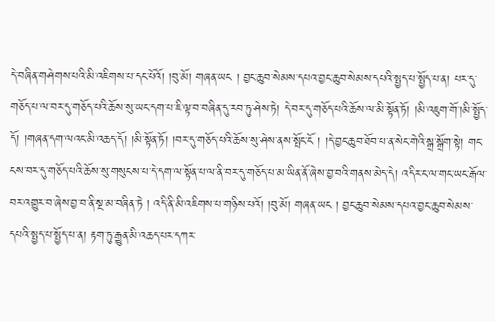དེ་བཞིན་གཤེགས་པའི་མི་འཇིགས་པ་དང་པོའོ། །བུ་མོ། གཞན་ཡང ། བྱང་ཆུབ་སེམས་དཔའ་བྱང་ཆུབ་སེམས་དཔའི་སྤྱད་པ་སྤྱོད་པ་ན། པར་དུ་གཅོད་པ་ལ་བར་དུ་གཅོད་པའི་ཆོས་སུ་ཡང་དག་པ་ཇི་ལྟ་བ་བཞིན་དུ་རབ་ཏུ་ཤེས་ཏེ། དེ་བར་དུ་གཅོད་པའི་ཆོས་ལ་མི་སྟོན་ཏོ། །མི་འཇུག་གོ་།མི་སྤྱོད་དོ། །གཞན་དག་ལའང་མི་འཆད་དོ། །མི་སྟོན་ཏོ། །བར་དུ་གཅོད་པའི་ཆོས་སུ་ཤེས་ནས་སྤོང་ངོ ། །དེ་བྱང་ཆུབ་ཐོབ་པ་ན་སེང་གེའི་སྒྲ་སྒྲོག་སྟེ། གང་ངས་བར་དུ་གཅོད་པའི་ཆོས་སུ་གསུངས་པ་དེ་དག་ལ་སྟོན་པ་ལ་ནི་བར་དུ་གཅོད་པ་མ་ཡིན་ནོ་ཞེས་བྱ་བའི་གནས་མེད་དེ། འདིར་ང་ལ་གང་ཡང་རྒོལ་བར་འགྱུར་བ་ཞེས་བྱ་བ་ནི་སྔ་མ་བཞིན་ཏེ ། འདི་ནི་མི་འཇིགས་པ་གཉིས་པའོ། །བུ་མོ། གཞན་ཡང ། བྱང་ཆུབ་སེམས་དཔའ་བྱང་ཆུབ་སེམས་དཔའི་སྤྱད་པ་སྤྱོད་པ་ན། རྟག་ཏུ་རྒྱུན་མི་འཆད་པར་དཀར་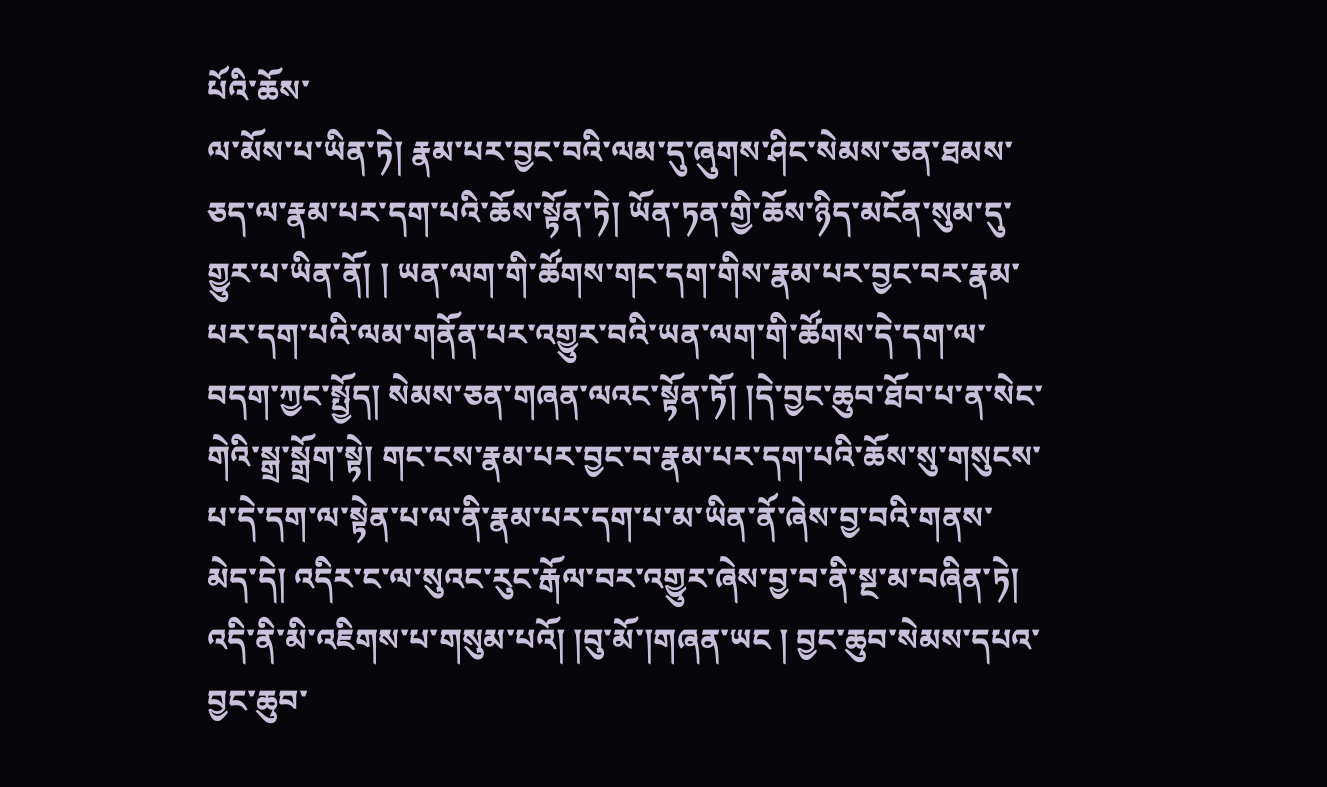པོའི་ཆོས་
ལ་མོས་པ་ཡིན་ཏེ། རྣམ་པར་བྱང་བའི་ལམ་དུ་ཞུགས་ཤིང་སེམས་ཅན་ཐམས་ཅད་ལ་རྣམ་པར་དག་པའི་ཆོས་སྟོན་ཏེ། ཡོན་ཏན་གྱི་ཆོས་ཉིད་མངོན་སུམ་དུ་གྱུར་པ་ཡིན་ནོ། ། ཡན་ལག་གི་ཚོགས་གང་དག་གིས་རྣམ་པར་བྱང་བར་རྣམ་པར་དག་པའི་ལམ་གནོན་པར་འགྱུར་བའི་ཡན་ལག་གི་ཚོགས་དེ་དག་ལ་བདག་ཀྱང་སྤྱོད། སེམས་ཅན་གཞན་ལའང་སྟོན་ཏོ། །དེ་བྱང་ཆུབ་ཐོབ་པ་ན་སེང་གེའི་སྒྲ་སྒྲོག་སྟེ། གང་ངས་རྣམ་པར་བྱང་བ་རྣམ་པར་དག་པའི་ཆོས་སུ་གསུངས་པ་དེ་དག་ལ་སྟེན་པ་ལ་ནི་རྣམ་པར་དག་པ་མ་ཡིན་ནོ་ཞེས་བྱ་བའི་གནས་མེད་དེ། འདིར་ང་ལ་སུའང་རུང་རྒོལ་བར་འགྱུར་ཞེས་བྱ་བ་ནི་སྔ་མ་བཞིན་ཏེ། འདི་ནི་མི་འཇིགས་པ་གསུམ་པའོ། །བུ་མོ་།གཞན་ཡང ། བྱང་ཆུབ་སེམས་དཔའ་བྱང་ཆུབ་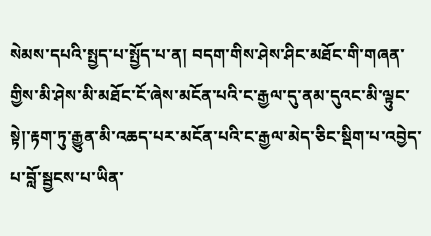སེམས་དཔའི་སྤྱད་པ་སྤྱོད་པ་ན། བདག་གིས་ཤེས་ཤིང་མཐོང་གི་གཞན་གྱིས་མི་ཤེས་མི་མཐོང་ངོ་ཞེས་མངོན་པའི་ང་རྒྱལ་དུ་ནམ་དུའང་མི་ལྟུང་སྟེ།་རྟག་ཏུ་རྒྱུན་མི་འཆད་པར་མངོན་པའི་ང་རྒྱལ་མེད་ཅིང་སྡིག་པ་འབྱེད་པ་བློ་སྦྱངས་པ་ཡིན་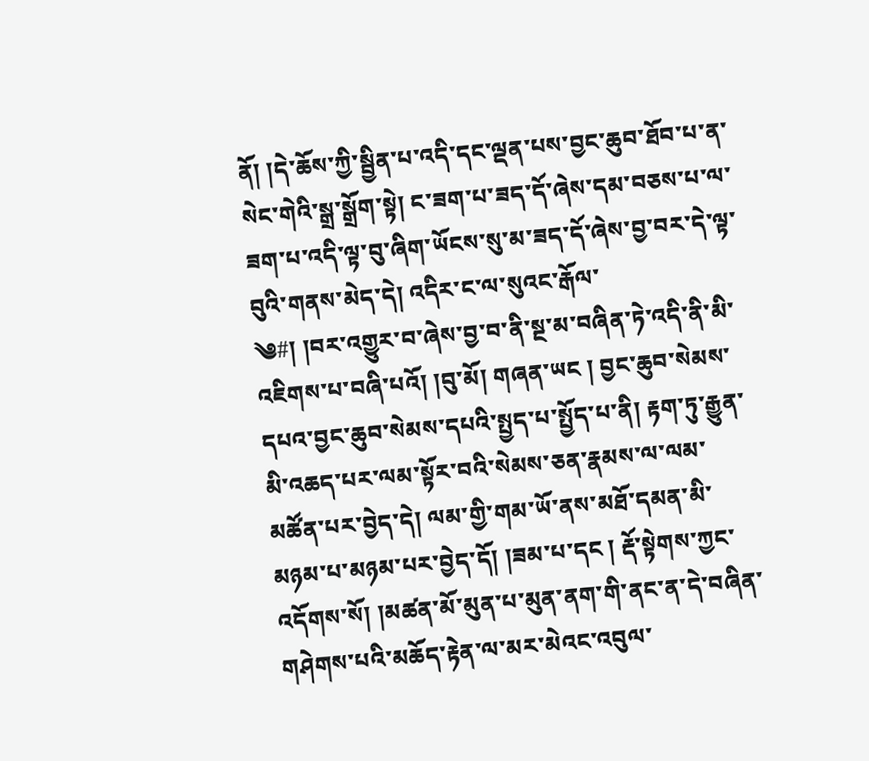ནོ། །དེ་ཆོས་ཀྱི་སྦྱིན་པ་འདི་དང་ལྡན་པས་བྱང་ཆུབ་ཐོབ་པ་ན་སེང་གེའི་སྒྲ་སྒྲོག་སྟེ། ང་ཟག་པ་ཟད་དོ་ཞེས་དམ་བཅས་པ་ལ་ཟག་པ་འདི་ལྟ་བུ་ཞིག་ཡོངས་སུ་མ་ཟད་དོ་ཞེས་བྱ་བར་དེ་ལྟ་བུའི་གནས་མེད་དེ། འདིར་ང་ལ་སུའང་རྒོལ་
༄#། །བར་འགྱུར་བ་ཞེས་བྱ་བ་ནི་སྔ་མ་བཞིན་ཏེ་འདི་ནི་མི་འཇིགས་པ་བཞི་པའོ། །བུ་མོ། གཞན་ཡང ། བྱང་ཆུབ་སེམས་དཔའ་བྱང་ཆུབ་སེམས་དཔའི་སྤྱད་པ་སྤྱོད་པ་ནི། རྟག་ཏུ་རྒྱུན་མི་འཆད་པར་ལམ་སྟོར་བའི་སེམས་ཅན་རྣམས་ལ་ལམ་མཚོན་པར་བྱེད་དེ། ལམ་གྱི་གམ་ཡོ་ནས་མཐོ་དམན་མི་མཉམ་པ་མཉམ་པར་བྱེད་དོ། །ཟམ་པ་དང ། རྡོ་སྟེགས་ཀྱང་འདོགས་སོ། །མཚན་མོ་མུན་པ་མུན་ནག་གི་ནང་ན་དེ་བཞིན་གཤེགས་པའི་མཆོད་རྟེན་ལ་མར་མེའང་འབུལ་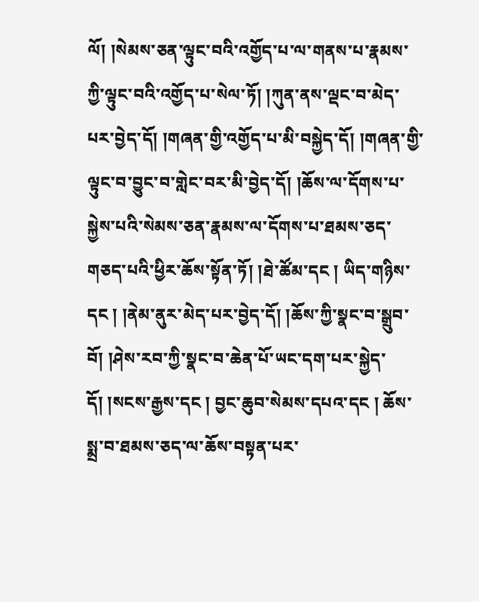ལོ། །སེམས་ཅན་ལྟུང་བའི་འགྱོད་པ་ལ་གནས་པ་རྣམས་ཀྱི་ལྟུང་བའི་འགྱོད་པ་སེལ་ཏོ། །ཀུན་ནས་ལྡང་བ་མེད་པར་བྱེད་དོ། །གཞན་གྱི་འགྱོད་པ་མི་བསྐྱེད་དོ། །གཞན་གྱི་ལྟུང་བ་བྱུང་བ་གླེང་བར་མི་བྱེད་དོ། །ཆོས་ལ་དོགས་པ་སྐྱེས་པའི་སེམས་ཅན་རྣམས་ལ་དོགས་པ་ཐམས་ཅད་གཅད་པའི་ཕྱིར་ཆོས་སྟོན་ཏོ། །ཐེ་ཚོམ་དང ། ཡིད་གཉིས་དང ། །ནེམ་ནུར་མེད་པར་བྱེད་དོ། །ཆོས་ཀྱི་སྣང་བ་སྒྲུབ་བོ། །ཤེས་རབ་ཀྱི་སྣང་བ་ཆེན་པོ་ཡང་དག་པར་སྐྱེད་དོ། །སངས་རྒྱས་དང ། བྱང་ཆུབ་སེམས་དཔའ་དང ། ཆོས་སྨྲ་བ་ཐམས་ཅད་ལ་ཆོས་བསྟན་པར་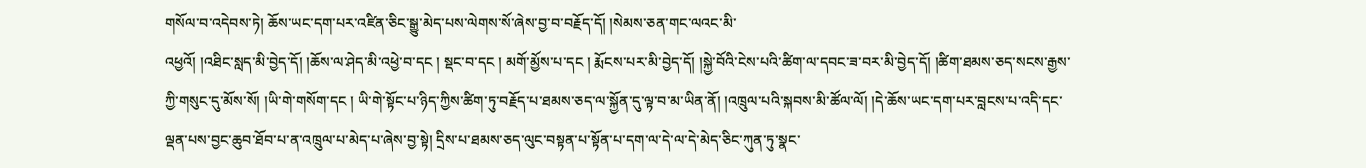གསོལ་བ་འདེབས་ཏེ། ཆོས་ཡང་དག་པར་འཛིན་ཅིང་སྒྱུ་མེད་པས་ལེགས་སོ་ཞེས་བྱ་བ་བརྗོད་དོ། །སེམས་ཅན་གང་ལའང་མི་
འཕྱའོ། །འཐིང་སླད་མི་བྱེད་དོ། །ཆོས་ལ་ཤེད་མི་འཕྱེ་བ་དང ། སྡང་བ་དང ། མགོ་མྱོས་པ་དང ། རྨོངས་པར་མི་བྱེད་དོ། །སྐྱེ་བོའི་ངེས་པའི་ཚིག་ལ་དབང་ཟ་བར་མི་བྱེད་དོ། །ཚིག་ཐམས་ཅད་སངས་རྒྱས་ཀྱི་གསུང་དུ་མོས་སོ། །ཡི་གེ་གསོག་དང ། ཡི་གེ་སྟོང་པ་ཉིད་ཀྱིས་ཚིག་ཏུ་བརྗོད་པ་ཐམས་ཅད་ལ་སྐྱོན་དུ་ལྟ་བ་མ་ཡིན་ནོ། །འཁྲུལ་པའི་སྐབས་མི་ཚོལ་ལོ། །དེ་ཆོས་ཡང་དག་པར་བླངས་པ་འདི་དང་ལྡན་པས་བྱང་ཆུབ་ཐོབ་པ་ན་འཁྲུལ་པ་མེད་པ་ཞེས་བྱ་སྟེ། དྲིས་པ་ཐམས་ཅད་ལུང་བསྟན་པ་སྟོན་པ་དག་ལ་དེ་ལ་དེ་མེད་ཅིང་ཀུན་ཏུ་སྣང་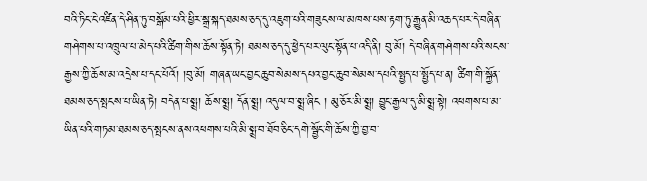བའི་ཏིང་ངེ་འཛིན་དེ་ཤིན་ཏུ་བསྒོམ་པའི་ཕྱིར་སྒྲ་སྐད་ཐམས་ཅད་དུ་འཇུག་པའི་གཟུངས་ལ་མཁས་པས་རྟག་ཏུ་རྒྱུན་མི་འཆད་པར་དེ་བཞིན་གཤེགས་པ་འཁྲུལ་པ་མེད་པའི་ཚིག་གིས་ཆོས་སྟོན་ཏེ། ཐམས་ཅད་དུ་ཕྱེད་པར་ལུང་སྟོན་པ་འདི་ནི། བུ་མོ། དེ་བཞིན་གཤེགས་པའི་སངས་རྒྱས་ཀྱི་ཆོས་མ་འདྲེས་པ་དང་པོའོ། །བུ་མོ། གཞན་ཡང་བྱང་ཆུབ་སེམས་དཔའ་བྱང་ཆུབ་སེམས་དཔའི་སྤྱད་པ་སྤྱོད་པ་ན། ཚིག་གི་སྐྱོན་ཐམས་ཅད་སྤངས་པ་ཡིན་ཏེ། བདེན་པ་སྨྲ། ཆོས་སྨྲ། དོན་སྨྲ། འདུལ་བ་སྨྲ་ཞིང ། མུ་ཅོར་མི་སྨྲ། བྱུང་རྒྱལ་དུ་མི་སྨྲ་སྟེ། འཕགས་པ་མ་ཡིན་པའི་གཏམ་ཐམས་ཅད་སྤངས་ནས་འཕགས་པའི་མི་སྨྲ་བ་ཐོབ་ཅིང་དགེ་སྦྱོང་གི་ཆོས་ཀྱི་བྱ་བ་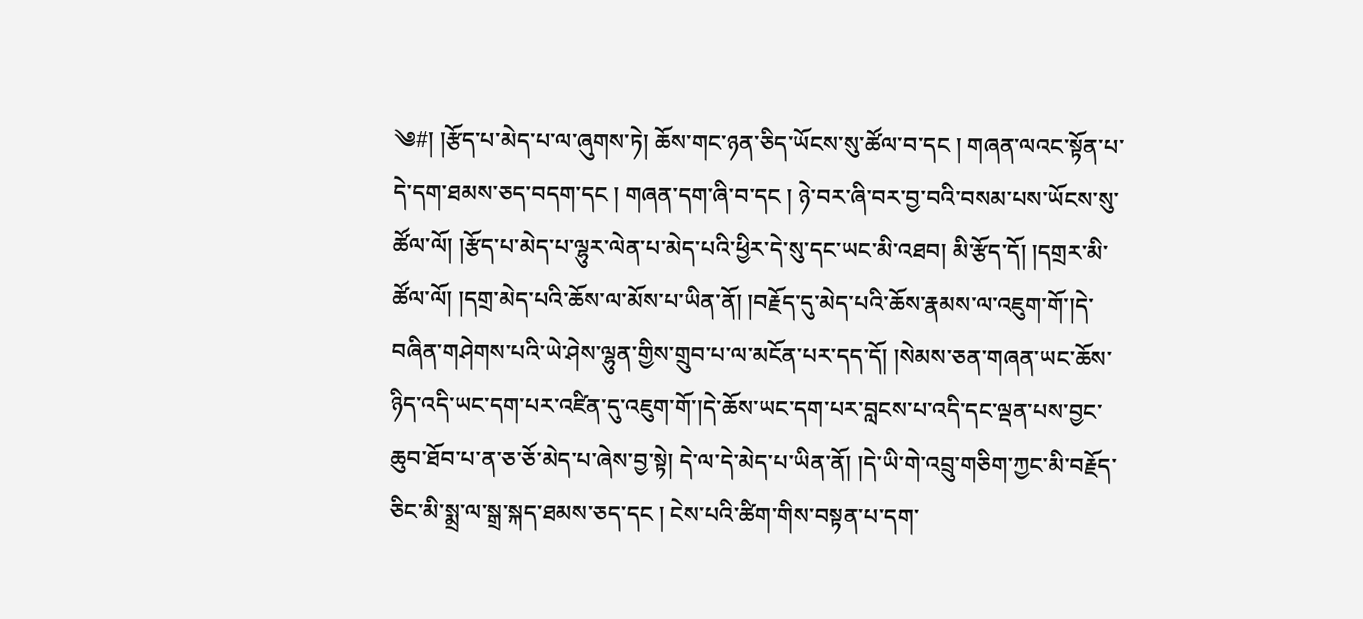༄#། །རྩོད་པ་མེད་པ་ལ་ཞུགས་ཏེ། ཆོས་གང་ཉན་ཅིད་ཡོངས་སུ་ཚོལ་བ་དང ། གཞན་ལའང་སྟོན་པ་དེ་དག་ཐམས་ཅད་བདག་དང ། གཞན་དག་ཞི་བ་དང ། ཉེ་བར་ཞི་བར་བྱ་བའི་བསམ་པས་ཡོངས་སུ་ཚོལ་ལོ། །རྩོད་པ་མེད་པ་ལྷུར་ལེན་པ་མེད་པའི་ཕྱིར་དེ་སུ་དང་ཡང་མི་འཐབ། མི་རྩོད་དོ། །དགྲར་མི་ཚོལ་ལོ། །དགྲ་མེད་པའི་ཆོས་ལ་མོས་པ་ཡིན་ནོ། །བརྗོད་དུ་མེད་པའི་ཆོས་རྣམས་ལ་འཇུག་གོ་།དེ་བཞིན་གཤེགས་པའི་ཡེ་ཤེས་ལྷུན་གྱིས་གྲུབ་པ་ལ་མངོན་པར་དད་དོ། །སེམས་ཅན་གཞན་ཡང་ཆོས་ཉིད་འདི་ཡང་དག་པར་འཛིན་དུ་འཇུག་གོ་།དེ་ཆོས་ཡང་དག་པར་བླངས་པ་འདི་དང་ལྡན་པས་བྱང་ཆུབ་ཐོབ་པ་ན་ཅ་ཅོ་མེད་པ་ཞེས་བྱ་སྟེ། དེ་ལ་དེ་མེད་པ་ཡིན་ནོ། །དེ་ཡི་གེ་འབྲུ་གཅིག་ཀྱང་མི་བརྗོད་ཅིང་མི་སྨྲ་ལ་སྒྲ་སྐད་ཐམས་ཅད་དང ། ངེས་པའི་ཚིག་གིས་བསྟན་པ་དག་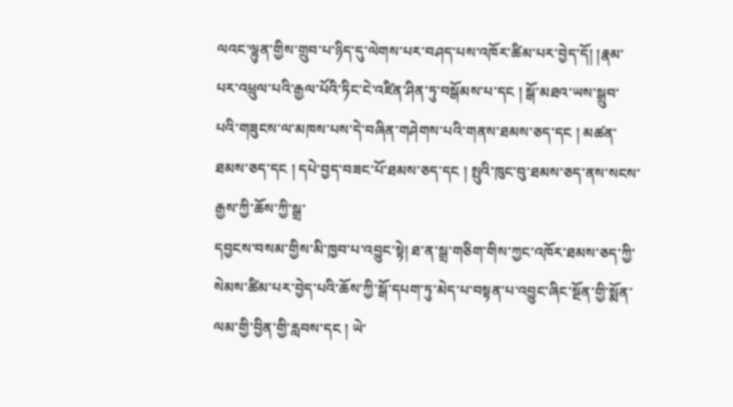ལའང་ལྷུན་གྱིས་གྲུབ་པ་ཉིད་དུ་ལེགས་པར་བཤད་པས་འཁོར་ཚིམ་པར་བྱེད་དོ། །རྣམ་པར་འཕྲུལ་པའི་རྒྱལ་པོའི་ཏིང་ངེ་འཛིན་ཤིན་ཏུ་བསྒོམས་པ་དང ། སྒོ་མཐའ་ཡས་སྒྲུབ་པའི་གཟུངས་ལ་མཁས་པས་དེ་བཞིན་གཤེགས་པའི་གནས་ཐམས་ཅད་དང ། མཚན་ཐམས་ཅད་དང ། དཔེ་བྱད་བཟང་པོ་ཐམས་ཅད་དང ། སྤུའི་ཁུང་བུ་ཐམས་ཅད་ནས་སངས་རྒྱས་ཀྱི་ཆོས་ཀྱི་སྒྲ་
དབྱངས་བསམ་གྱིས་མི་ཁྱབ་པ་འབྱུང་སྟེ། ཐ་ན་སྒྲ་གཅིག་གིས་ཀྱང་འཁོར་ཐམས་ཅད་ཀྱི་སེམས་ཚིམ་པར་བྱེད་པའི་ཆོས་ཀྱི་སྒོ་དཔག་ཏུ་མེད་པ་བསྟན་པ་འབྱུང་ཞིང་སྔོན་གྱི་སྨོན་ལམ་གྱི་བྱིན་གྱི་རླབས་དང ། ཡེ་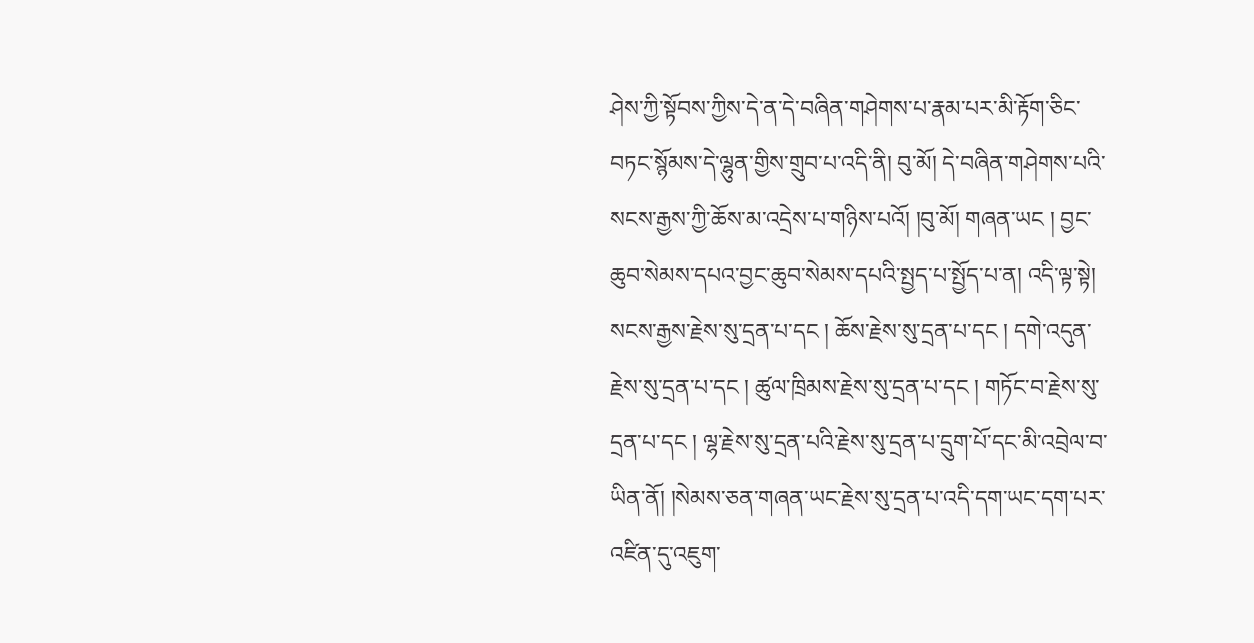ཤེས་ཀྱི་སྟོབས་ཀྱིས་དེ་ན་དེ་བཞིན་གཤེགས་པ་རྣམ་པར་མི་རྟོག་ཅིང་བཏང་སྙོམས་དེ་ལྷུན་གྱིས་གྲུབ་པ་འདི་ནི། བུ་མོ། དེ་བཞིན་གཤེགས་པའི་སངས་རྒྱས་ཀྱི་ཆོས་མ་འདྲེས་པ་གཉིས་པའོ། །བུ་མོ། གཞན་ཡང ། བྱང་ཆུབ་སེམས་དཔའ་བྱང་ཆུབ་སེམས་དཔའི་སྤྱད་པ་སྤྱོད་པ་ན། འདི་ལྟ་སྟེ། སངས་རྒྱས་རྗེས་སུ་དྲན་པ་དང ། ཆོས་རྗེས་སུ་དྲན་པ་དང ། དགེ་འདུན་རྗེས་སུ་དྲན་པ་དང ། ཚུལ་ཁྲིམས་རྗེས་སུ་དྲན་པ་དང ། གཏོང་བ་རྗེས་སུ་དྲན་པ་དང ། ལྷ་རྗེས་སུ་དྲན་པའི་རྗེས་སུ་དྲན་པ་དྲུག་པོ་དང་མི་འབྲེལ་བ་ཡིན་ནོ། །སེམས་ཅན་གཞན་ཡང་རྗེས་སུ་དྲན་པ་འདི་དག་ཡང་དག་པར་འཛིན་དུ་འཇུག་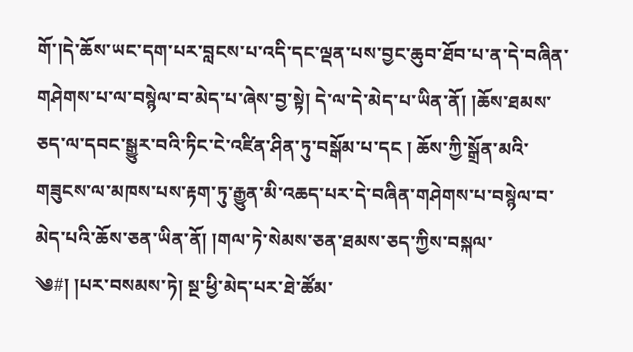གོ་།དེ་ཆོས་ཡང་དག་པར་བླངས་པ་འདི་དང་ལྡན་པས་བྱང་ཆུབ་ཐོབ་པ་ན་དེ་བཞིན་གཤེགས་པ་ལ་བསྙེལ་བ་མེད་པ་ཞེས་བྱ་སྟེ། དེ་ལ་དེ་མེད་པ་ཡིན་ནོ། །ཆོས་ཐམས་ཅད་ལ་དབང་སྒྱུར་བའི་ཏིང་ངེ་འཛིན་ཤིན་ཏུ་བསྒོམ་པ་དང ། ཆོས་ཀྱི་སྒྲོན་མའི་གཟུངས་ལ་མཁས་པས་རྟག་ཏུ་རྒྱུན་མི་འཆད་པར་དེ་བཞིན་གཤེགས་པ་བསྙེལ་བ་མེད་པའི་ཆོས་ཅན་ཡིན་ནོ། །གལ་ཏེ་སེམས་ཅན་ཐམས་ཅད་ཀྱིས་བསྐལ་
༄#། །པར་བསམས་ཏེ། སྔ་ཕྱི་མེད་པར་ཐེ་ཚོམ་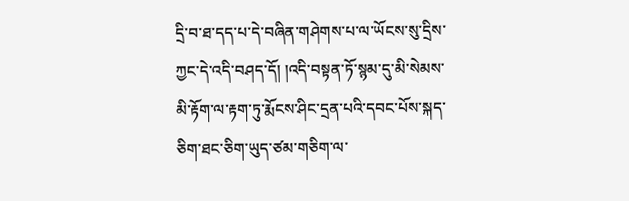དྲི་བ་ཐ་དད་པ་དེ་བཞིན་གཤེགས་པ་ལ་ཡོངས་སུ་དྲིས་ཀྱང་དེ་འདི་བཤད་དོ། །འདི་བསྟན་ཏོ་སྙམ་དུ་མི་སེམས་མི་རྟོག་ལ་རྟག་ཏུ་རྨོངས་ཤིང་དྲན་པའི་དབང་པོས་སྐད་ཅིག་ཐང་ཅིག་ཡུད་ཙམ་གཅིག་ལ་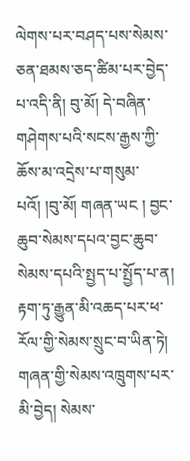ལེགས་པར་བཤད་པས་སེམས་ཅན་ཐམས་ཅད་ཚིམ་པར་བྱེད་པ་འདི་ནི། བུ་མོ། དེ་བཞིན་གཤེགས་པའི་སངས་རྒྱས་ཀྱི་ཆོས་མ་འདྲེས་པ་གསུམ་པའོ། །བུ་མོ། གཞན་ཡང ། བྱང་ཆུབ་སེམས་དཔའ་བྱང་ཆུབ་སེམས་དཔའི་སྤྱད་པ་སྤྱོད་པ་ན། རྟག་ཏུ་རྒྱུན་མི་འཆད་པར་ཕ་རོལ་གྱི་སེམས་སྲུང་བ་ཡིན་ཏེ། གཞན་གྱི་སེམས་འཁྲུགས་པར་མི་བྱེད། སེམས་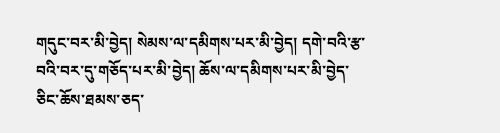གདུང་བར་མི་བྱེད། སེམས་ལ་དམིགས་པར་མི་བྱེད། དགེ་བའི་རྩ་བའི་བར་དུ་གཅོད་པར་མི་བྱེད། ཆོས་ལ་དམིགས་པར་མི་བྱེད་ཅིང་ཆོས་ཐམས་ཅད་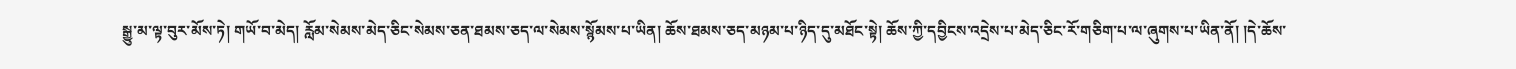སྒྱུ་མ་ལྟ་བུར་མོས་ཏེ། གཡོ་བ་མེད། རློམ་སེམས་མེད་ཅིང་སེམས་ཅན་ཐམས་ཅད་ལ་སེམས་སྙོམས་པ་ཡིན། ཆོས་ཐམས་ཅད་མཉམ་པ་ཉིད་དུ་མཐོང་སྟེ། ཆོས་ཀྱི་དབྱིངས་འདྲེས་པ་མེད་ཅིང་རོ་གཅིག་པ་ལ་ཞུགས་པ་ཡིན་ནོ། །དེ་ཆོས་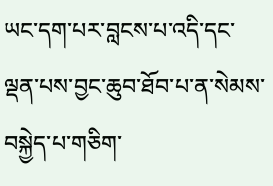ཡང་དག་པར་བླངས་པ་འདི་དང་ལྡན་པས་བྱང་ཆུབ་ཐོབ་པ་ན་སེམས་བསྐྱེད་པ་གཅིག་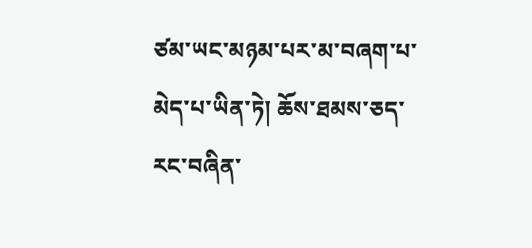ཙམ་ཡང་མཉམ་པར་མ་བཞག་པ་མེད་པ་ཡིན་ཏེ། ཆོས་ཐམས་ཅད་རང་བཞིན་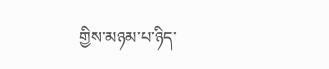གྱིས་མཉམ་པ་ཉིད་